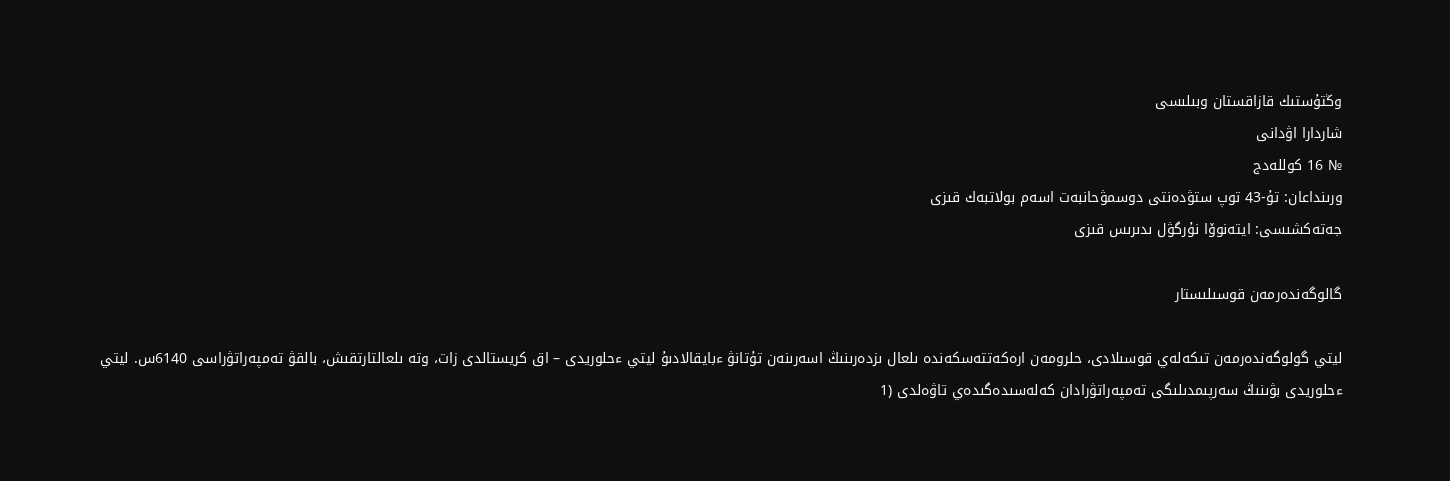وڭتۇستىك قازاقستان وبىلىسى
شاردارا اۋدانى
№ 16 كوللەدج
ورىنداعان: تۇ-43 توپ ستۋدەنتى دوسمۋحانبەت اسەم بولاتبەك قىزى
جەتەكشىسى: ايتەنوۆا نۇرگۋل ىدىرىس قىزى

گالوگەندەرمەن قوسىلىستار

ليتي گولوگەندەرمەن تىكەلەي قوسىلادى، حلرومەن ارەكەتتەسكەندە ىلعال ىزدەرىنىڭ اسەرىنەن تۇتانۋ ءبايقالادىۇ ليتي ءحلوريدى – اق كريستالدى زات، وتە ىلعالتارتقىش، بالقۋ تەمپەراتۋراسى 6140س. ليتي ءحلوريدى بۋىنىڭ سەرپىمدىلىگى تەمپەراتۋرادان كەلەسىدەگىدەي تاۋەلدى (1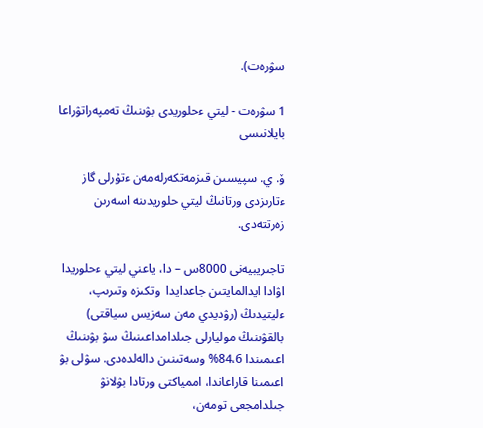سۋرەت).

1 سۋرەت - ليتي ءحلوريدى بۋىنىڭ تەمپەراتۋراعا بايلانىسى

ۆ. ي. سپيسىن قىزمەتكەرلەمەن ءتۇرلى گاز ءتارىزدى ورتانىڭ ليتي حلوريدىنە اسەرىن زەرتتەدى.

تاجىريبيەنى 8000س – دا، ياعني ليتي ءحلوريدا اۋادا ايدالمايتىن جاعدايدا  وتكىزە وتىرىپ، ءليتيدىڭ (رۋديدي مەن سەزيس سياقتى) بالقۋىنىڭ موليارلى جىلدامداعىنىڭ سۋ بۋىنىڭ اعىمىندا 84،6% وسەتىنىن دالەلدەدى. سۋلى بۋ اعىمىنا قاراعاندا، اممياكتى ورتادا بۋلانۋ جىلدامجعى تومەن،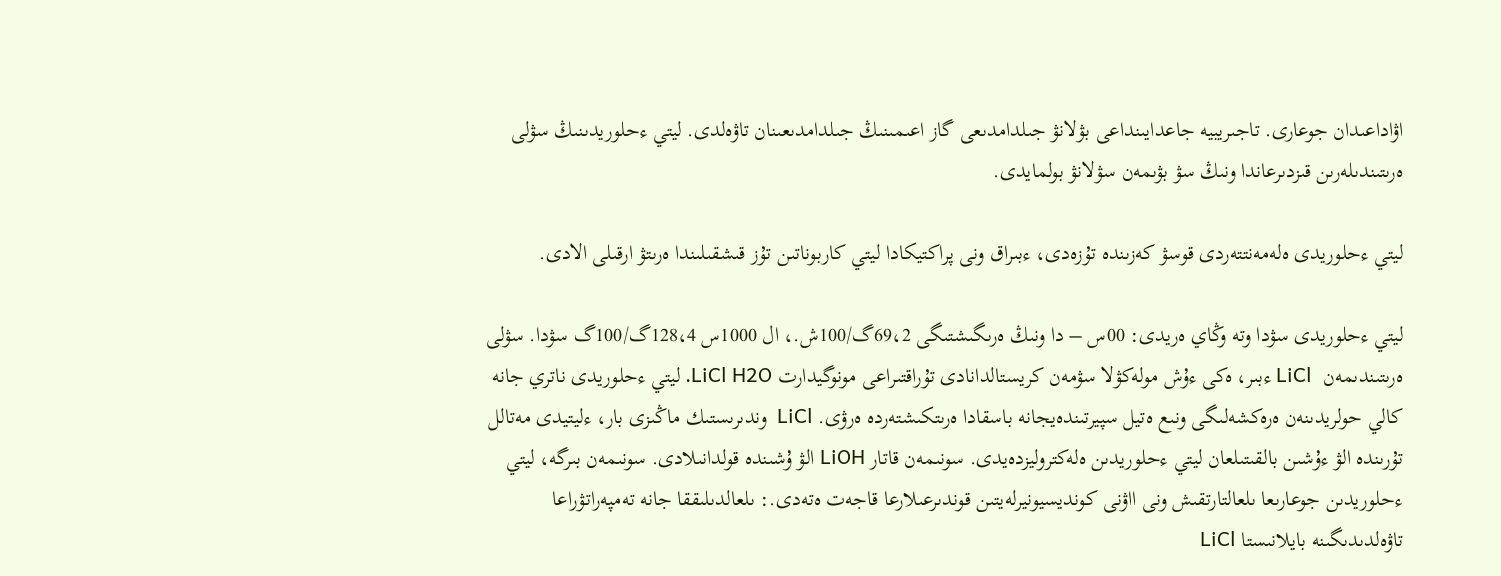اۋاداعىدان جوعارى. تاجىريبيە جاعدايىنداعى بۋلانۋ جىلدامدىعى گاز اعىمىنىڭ جىلدامدىعىنان تاۋەلدى. ليتي ءحلوريدىنىڭ سۋلى ەرىتىندىلەرىن قىزدىرعاندا ونىڭ سۋ بۋىمەن سۋلانۋ بولمايدى.

ليتي ءحلوريدى ەلەمەنتتەردى قوسۋ كەزىندە تۇزەدى، ءبىراق ونى پراكتيكادا ليتي كاربوناتىن تۇز قىشقىلىندا ەرىتۋ ارقىلى الادى.

ليتي ءحلوريدى سۋدا وتە وڭاي ەريدى: 00س – دا ونىڭ ەرىگىشتىگى 69،2گ/100ش.، ال 1000س 128،4گ/100گ سۋدا. سۋلى ەرىتىندىمەن  LiCl ءبىر، ەكى ءۇش مولەكۋلا سۋمەن كريستالدانادى تۇراقتىراعى مونوگيدارت LiCl H2O. ليتي ءحلوريدى ناتري جانە كالي حولريدىنەن ەرەكشەلىگى ونىع ەتيل سپيرتىندەيجانە باسقادا ەرىتكىشتەردە ەرۋى. LiCl  وندىرىستىك ماڭىزى بار، ءليتيدى مەتالل تۇرىندە الۋ ءۇشىن بالقىتىلعان ليتي ءحلوريدىن ەلەكتروليزدەيدى. سونىمەن قاتار LiOH الۋ ۇشىندە قولدانىلادى. سونىمەن بىرگە، ليتي ءحلوريدىن جوعارىعا ىلعالتارتقىش ونى ااۋنى كونديسيونيرلەيتىن قوندىرعىلارعا قاجەت ەتەدى.: ىلعالدىلىققا جانە تەمپەراتۋراعا تاۋەلدىدىگىنە بايلانىستا LiCl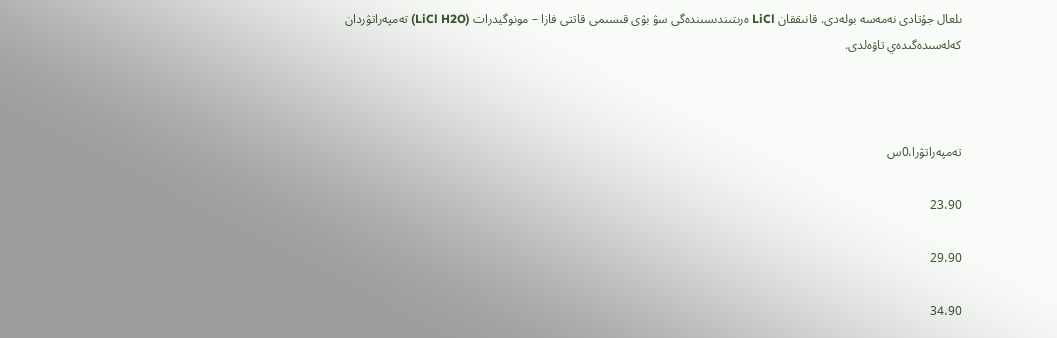ىلعال جۇتادى نەمەسە بولەدى. قانىققان LiCl ەرىتىندىسىندەگى سۋ بۋى قىسىمى قاتتى فازا – مونوگيدرات (LiCl H2O) تەمپەراتۋردان كەلەسىدەگىدەي تاۋەلدى.



تەمپەراتۋرا،0س

23،90

29،90

34،90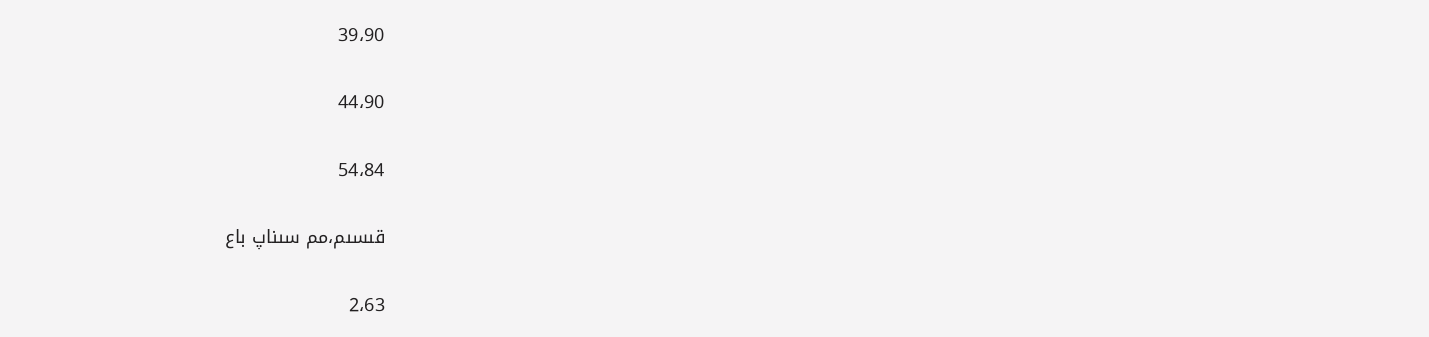39،90

44،90

54،84

قىسىم،مم سىناپ باع

2،63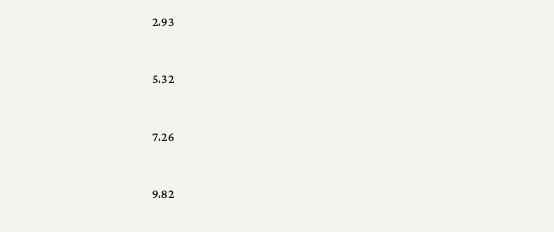2،93

5،32

7،26

9،82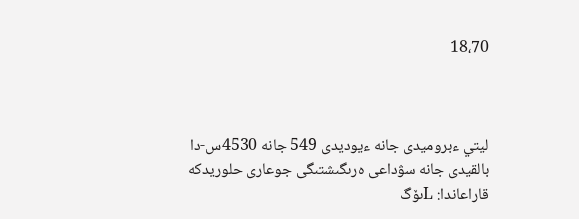18،70



ليتي ءبروميدى جانە ءيوديدى 549 جانە 4530س-دا بالقيدى جانە سۋداعى ەرىگىشتىگى جوعارى حلوريدكە قاراعاندا: Lىۆگ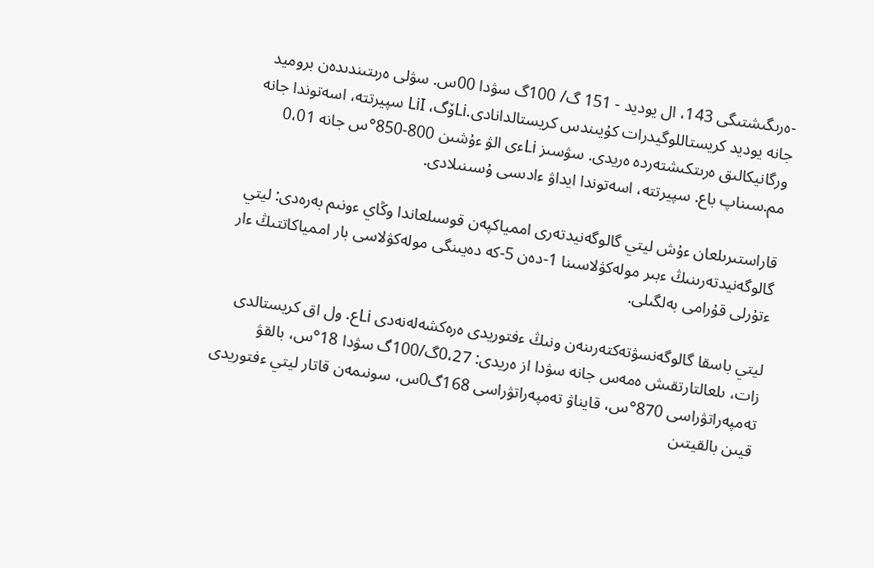-ەرىگىشتىگى 143، ال يوديد - 151 گ/ 100گ سۋدا 00س. سۋلى ەرىتىندىدەن بروميد جانە يوديد كريستاللوگيدرات كۇيىندس كريستالدانادى.Liۆگ، LiI سپيرتتە، اسەتوندا جانە ورگانيكالىق ەرىتكىشتەردە ەريدى. سۋسىز Liءى الۋ ءۇشىن 800-850°س جانە 0،01 مم.سىناپ باع. سپيرتتە، اسەتوندا ايداۋ ءادىسى ۇسىنىلادى.

قاراستىرىلعان ءۇش ليتي گالوگەنيدتەرى اممياكپەن قوسىلعاندا وڭاي ءونىم بەرەدى: ليتي گالوگەنيدتەرىنىڭ ءبىر مولەكۋلاسىنا 1-دەن 5-كە دەيىنگى مولەكۋلاسى بار اممياكاتتىڭ ءار ءتۇرلى قۇرامى بەلگىلى.

ليتي باسقا گالوگەنسۋتەكتەرىنەن ونىڭ ءفتوريدى ەرەكشەلەنەدى Liع. ول اق كريستالدى زات، ىلعالتارتقىش ەمەس جانە سۋدا از ەريدى: 0،27گ/100گ سۋدا 18°س، بالقۋ تەمپەراتۋراسى 870°س، قايناۋ تەمپەراتۋراسى 168گ0س، سونىمەن قاتار ليتي ءفتوريدى قيىن بالقيتىن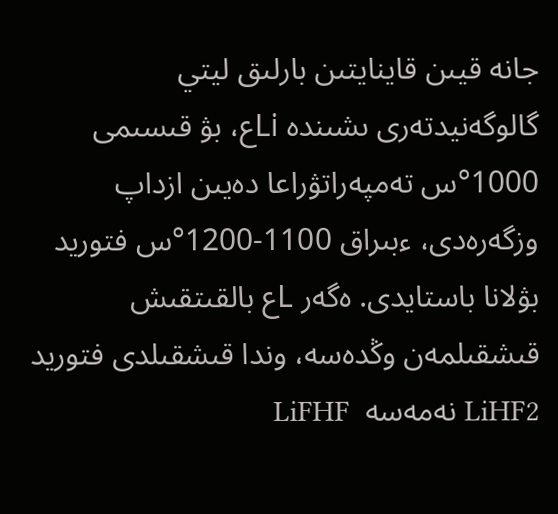جانە قيىن قاينايتىن بارلىق ليتي گالوگەنيدتەرى ىشىندە Liع، بۋ قىسىمى 1000°س تەمپەراتۋراعا دەيىن ازداپ وزگەرەدى، ءبىراق 1100-1200°س فتوريد بۋلانا باستايدى. ەگەر Lع بالقىتقىش قىشقىلمەن وڭدەسە، وندا قىشقىلدى فتوريد LiHF2 نەمەسە  LiFHF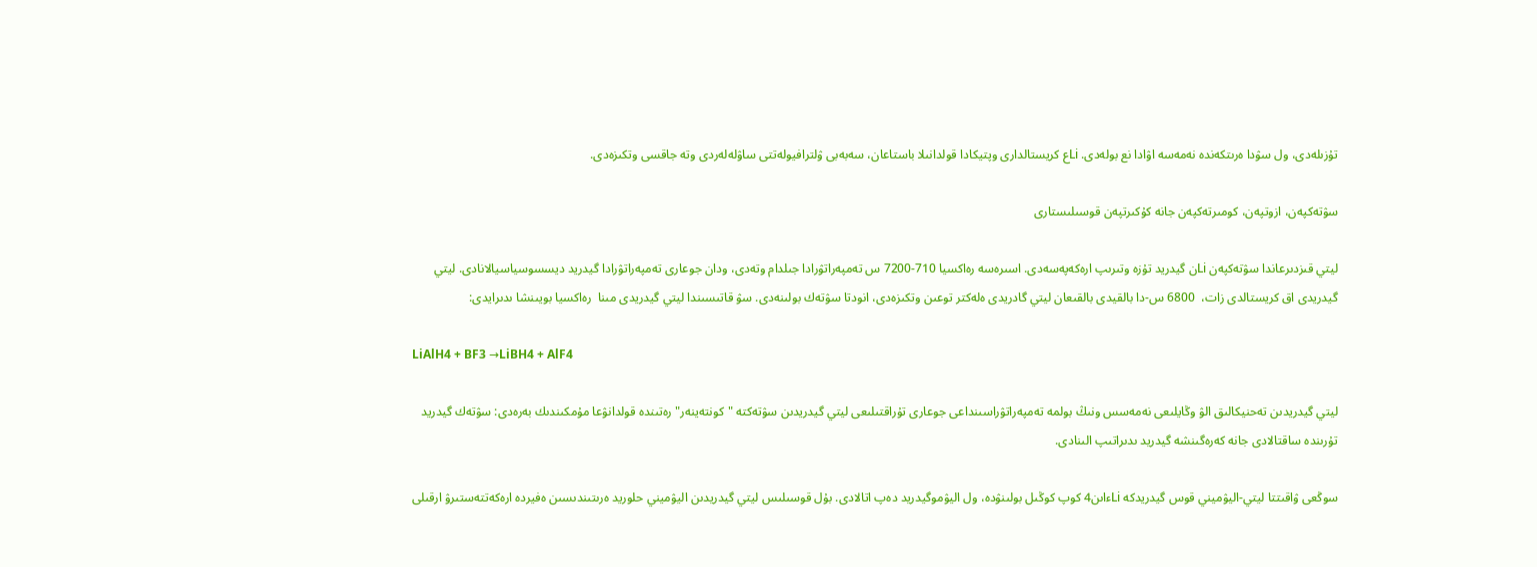تۇزىلەدى، ول سۋدا ەرىتكەندە نەمەسە اۋادا نع بولەدى. Liع كريستالدارى وپتيكادا قولدانىلا باستاعان، سەبەبى ۋلترافيولەتتى ساۋلەلەردى وتە جاقسى وتكىزەدى.

سۋتەكپەن، ازوتپەن، كومىرتەكپەن جانە كۇكىرتپەن قوسىلىستارى

ليتي قىزدىرعاندا سۋتەكپەن Liن گيدريد تۇزە وتىرىپ ارەكەپەسەدى. اسىرەسە رەاكسيا 710-7200 س تەمپەراتۋرادا جىلدام وتەدى، ودان جوعارى تەمپەراتۋرادا گيدريد ديسسوسياسيالانادى. ليتي گيدريدى اق كريستالدى زات،  6800 س-دا بالقيدى بالقىعان ليتي گادريدى ەلەكتر توعىن وتكىزەدى، انودتا سۋتەك بولىنەدى. سۋ قاتىسىندا ليتي گيدريدى مىنا  رەاكسيا بويىنشا ىدىرايدى:

LiAlH4 + BF3 →LiBH4 + AlF4

ليتي گيدريدىن تەحنيكالىق الۋ وڭايلىعى نەمەسس ونىڭ بولمە تەمپەراتۋراسىنداعى جوعارى تۇراقتىلىعى ليتي گيدريدىن سۋتەكتە "كونتەينەر" رەتىندە قولدانۋعا مۇمكىندىك بەرەدى: سۋتەك گيدريد تۇرىندە ساقتالادى جانە كەرەگىنشە گيدريد ىدىراتىپ الىنادى.

سوڭعى ۋاقىتتا ليتي-اليۋميني قوس گيدريدكە Liءاىن4 كوپ كوڭىل بولىنۋدە، ول اليۋموگيدريد دەپ اتالادى. بۇل قوسىلىس ليتي گيدريدىن اليۋميني حلوريد ەرىتىندىسىن ەفيردە ارەكەتتەستىرۋ ارقىلى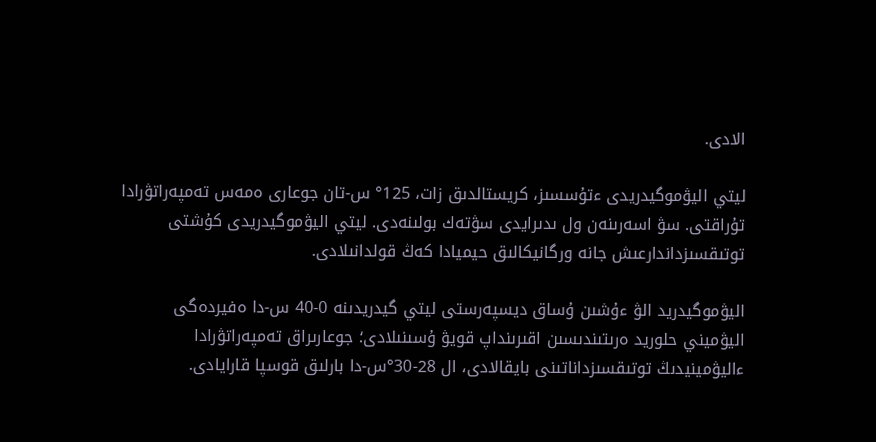الادى.

ليتي اليۋموگيدريدى ءتۇسسىز، كريستالدىق زات، 125° س-تان جوعارى ەمەس تەمپەراتۋرادا تۇراقتى. سۋ اسەرىنەن ول ىدىرايدى سۋتەك بولىنەدى. ليتي اليۋموگيدريدى كۇشتى توتىقسىزداندارعىش جانە ورگانيكالىق حيميادا كەڭ قولدانىلادى.

اليۋموگيدريد الۋ ءۇشىن ۇساق ديسپەرستى ليتي گيدريدىنە 0-40 س-دا ەفيردەگى اليۋميني حلوريد ەرىتىندىسىن اقىرىنداپ قويۋ ۇسىنىلادى؛ جوعارىراق تەمپەراتۋرادا ءاليۋمينيدىڭ توتىقسىزداناتىنى بايقالادى، ال 28-30°س-دا بارلىق قوسپا قارايادى.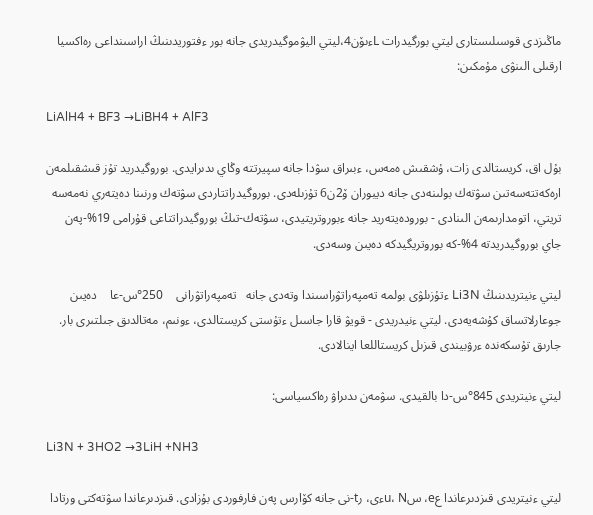ماڭىزدى قوسىلىستارى ليتي بورگيدرات Lءىۆن4،ليتي اليۋموگيدريدى جانە بور ءفتوريدىنىڭ اراسىنداعى رەاكسيا ارقىلى الىنۋى مۇمكىن:

LiAlH4 + BF3 →LiBH4 + AlF3

بۇل اق، كريستالدى زات، ۇشقىش ەمەس، ءبىراق سۋدا جانە سپيرتتە وڭاي ىدىرايدى. بوروگيدريد تۇز قىشقىلمەن ارەكەتتەسەتىن سۋتەك بولىنەدى جانە ديبوران ۆ2ن6 تۇزىلەدى. بوروگيدراتتاردى سۋتەك ورنىنا دەيتەري نەمەسە تريتي، اتومدارىمەن الىنادى - بورودەيتەريد جانە ءبوروتريتيدى، سۋتەك-تىڭ بوروگيدراتتاعى قۇرامى 19%-پەن جاي بوروگيدريدتە 4%-كە بوروتريگيدكە دەيىن وسەدى.

ليتي ءنيتريدىنىڭ Li3N ءتۇزىلۋى بولمە تەمپەراتۋراسىندا وتەدى جانە   تەمپەراتۋرانى    250°س-عا    دەيىن جوعارلاتساق كۇشەيەدى. ليتي ءنيدريدى - قويۋ قارا جاسىل ءتۇستى كريستالدى، ءونىم، مەتالدىق جىلتىرى بار. جارىق تۇسكەندە ءرۋبيندى قىزىل كريستاللعا اينالادى.

ليتي ءنيتريدى 845°س-دا بالقيدى. سۋمەن ىدىراۋ رەاكسياسى:

Li3N + 3HO2 →3LiH +NH3

ليتي ءنيتريدى قىزدىرعاندا عe، سu، Nءى، رt-نى جانە كۆارس پەن فارفوردى بۇزادى. قىزدىرعاندا سۋتەكتى ورتادا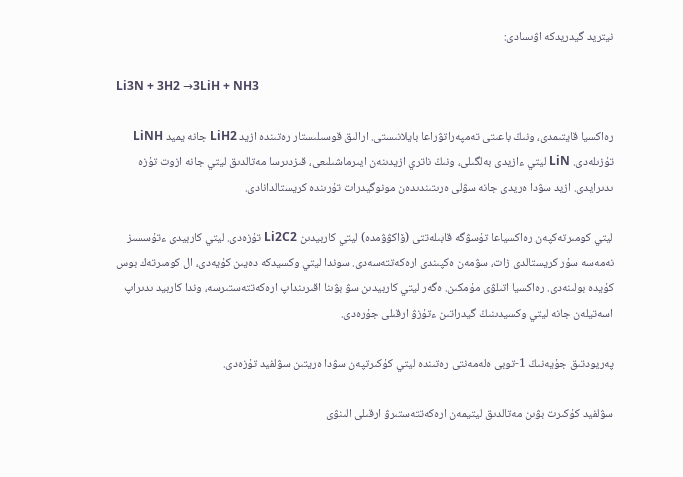نيتريد گيدريدكە اۋىسادى:

Li3N + 3H2 →3LiH + NH3

رەاكسيا قايتىمدى، ونىڭ باعىتى تەمپەراتۋراعا بايلانىستى. ارالىق قوسىلىستار رەتىندە ازيد LiH2 جانە يميد LiNH تۇزىلەدى. LiN ليتي ءازيدى بەلگىلى، ونىڭ ناتري ازيدىنەن ايىرماشىلىعى، قىزدىرسا مەتالدىق ليتي جانە ازوت تۇزە ىدىرايدى. ازيد سۋدا ەريدى جانە سۋلى ەرىتىندىدەن مونوگيدرات تۇرىندە كريستالدانادى.

ليتي كومىرتەكپەن رەاكسياعا تۇسۋگە قابىلەتتى (ۆاكۋۋمدە) ليتي كاربيدىن Li2C2 تۇزەدى. ليتي كاربيدى ءتۇسسىز نەمەسە سۇر كريستالدى زات، سۋمەن ەكپىندى ارەكەتتەسەدى. سوندا ليتي وكسيدكە دەيىن كۇيەدى، ال كومىرتەك بوس كۇيدە بولىنەدى. رەاكسيا اتىلۋى مۇمكىن. ەگەر ليتي كاربيدىن سۋ بۋىنا اقىرىنداپ ارەكەتتەستىرسە، وندا كاربيد ىدىراپ اسەتيلەن جانە ليتي وكسيدىنىڭ گيدراتىن ءتۇزۋ ارقىلى جۇرەدى.

پەريودتىق جۇيەنىڭ 1-توبى ەلەمەنتى رەتىندە ليتي كۇكىرتپەن سۋدا ەريتىن سۋلفيد تۇزەدى.

سۋلفيد كۇكىرت بۋىن مەتالدىق ليتيمەن ارەكەتتەستىرۋ ارقىلى الىنۋى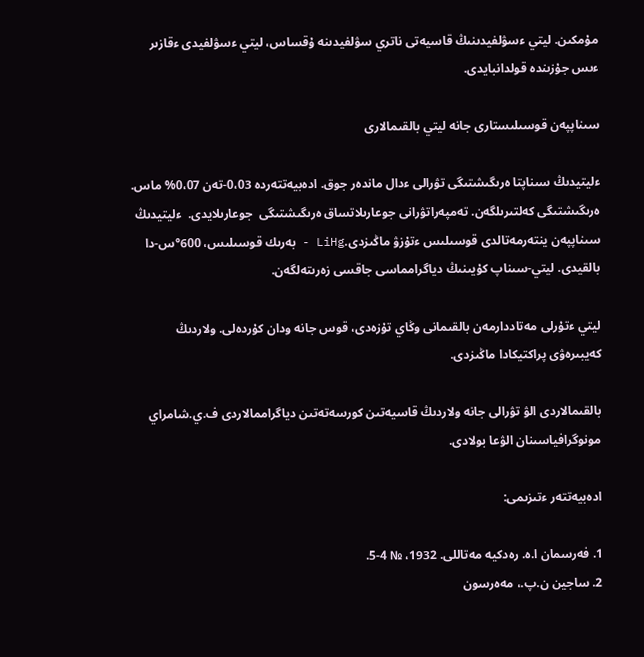مۇمكىن. ليتي ءسۋلفيدىنىڭ قاسيەتى ناتري سۋلفيدىنە ۇقساس، ليتي ءسۋلفيدى ءقازىر ءىس جۇزىندە قولدانبايدى.

سىناپپەن قوسىلىستارى جانە ليتي بالقىمالارى

ءليتيدىڭ سىناپتا ەرىگىشتىگى تۋرالى ءدال ماندەر جوق. ادەبيەتتەردە 0،03-تەن 0،07% ماس. ەرىگىشتىگى كەلتىرىلگەن. تەمپەراتۋرانى جوعارىلاتساق ەرىگىشتىگى  جوعارىلايدى.  ءليتيدىڭ سىناپپەن ينتەرمەتالدى قوسىلىس ءتۇزۋ ماڭىزدى.LiHg - بەرىك قوسىلىس، 600°س-دا بالقيدى. ليتي-سىناپ كۇيىنىڭ دياگرامماسى جاقسى زەرىتەلگەن.

ليتي ءتۇرلى مەتاددارمەن بالقىمانى وڭاي تۇزەدى، قوس جانە ودان كۇردەلى. ولاردىڭ كەيبىرەۋى پراكتيكادا ماڭىزدى.

بالقىمالاردى الۋ تۋرالى جانە ولاردىڭ قاسيەتىن كورسەتەتىن دياگراممالاردى ف.ي.شامراي مونوگرافياسىنان الۋعا بولادى.

ادەبيەتتەر ءتىزىمى:

1. فەرسمان ا.ە. رەدكيە مەتاللى. 1932، № 4-5.
2. ساجين ن.پ.، مەەرسون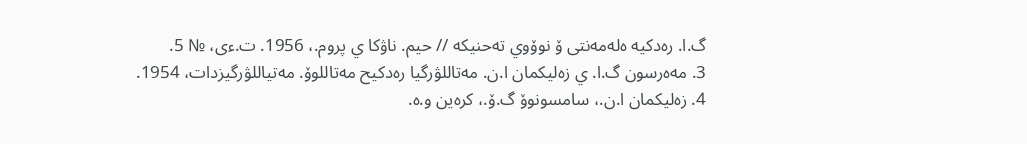گ.ا. رەدكيە ەلەمەنتى ۆ نوۆوي تەحنيكە // حيم. ناۋكا ي پروم.، 1956. ت.ءى، № 5.
3. مەەرسون گ.ا. ي زەليكمان ا.ن. مەتاللۋرگيا رەدكيح مەتاللوۆ. مەتياللۋرگيزدات، 1954.
4. زەليكمان ا.ن.، سامسونوۆ گ.ۆ.، كرەين و.ە.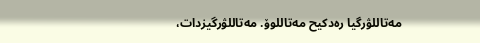مەتاللۋرگيا رەدكيح مەتاللوۆ. مەتاللۋرگيزدات،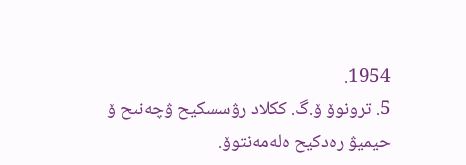1954.
5. ترونوۆ ۆ.گ. ككلاد رۋسسكيح ۋچەنىح ۆ حيميۋ رەدكيح ەلەمەنتوۆ.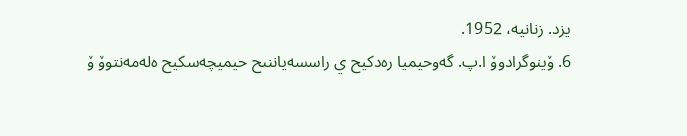يزد. زنانيە، 1952.
6. ۆينوگرادوۆ ا.پ. گەوحيميا رەدكيح ي راسسەياننىح حيميچەسكيح ەلەمەنتوۆ ۆ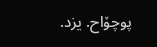پوچۆاح. يزد.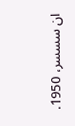ان سسسر، 1950.